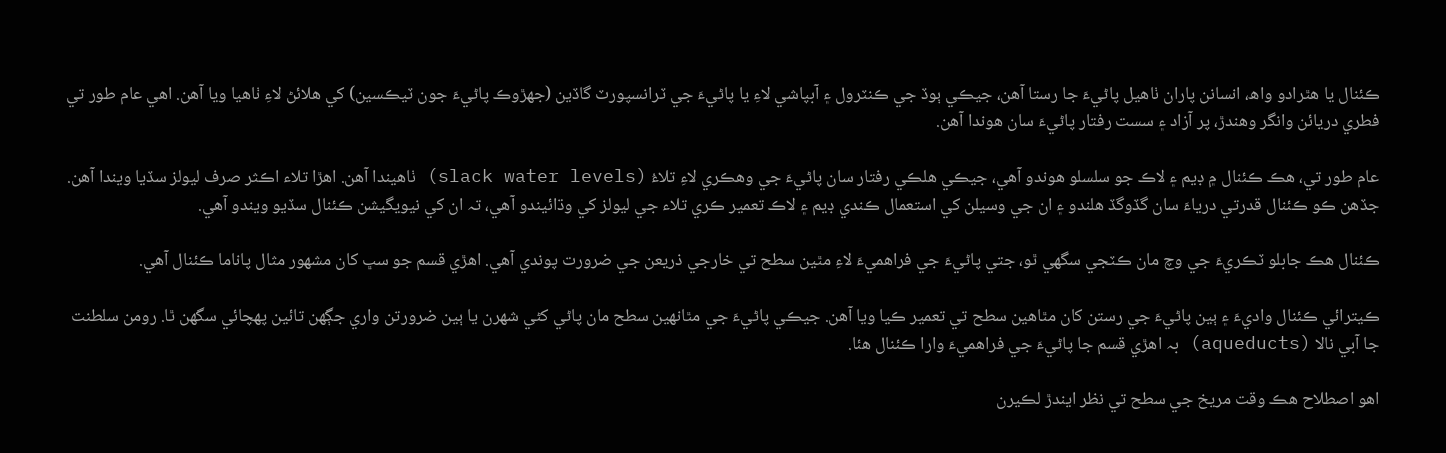ڪئنال يا ھٿرادو واھ، انسانن پاران ٺاھيل پاڻيءَ جا رستا آهن، جيڪي ٻوڏ جي ڪنٽرول ۽ آبپاشي لاءِ يا پاڻيءَ جي ٽرانسپورٽ گاڏين (جھڙوڪ پاڻيءَ جون ٽيڪسين) کي هلائڻ لاءِ ٺاهيا ويا آهن. اهي عام طور تي فطري دريائن وانگر وهندڙ، پر آزاد ۽ سست رفتار پاڻيءَ سان هوندا آهن.

عام طور تي، هڪ ڪئنال ۾ ڊيم ۽ لاڪ جو سلسلو هوندو آهي، جيڪي هلڪي رفتار سان پاڻيءَ جي وهڪري لاءِ تلاءُ (slack water levels) ٺاهيندا آهن. اهڙا تلاء اڪثر صرف ليولز سڏيا ويندا آهن. جڏهن ڪو ڪئنال قدرتي درياءَ سان گڏوگڏ هلندو ۽ ان جي وسيلن کي استعمال ڪندي ڊيم ۽ لاڪ تعمير ڪري تلاء جي ليولز کي وڌائيندو آهي، تہ ان کي نيويگيشن ڪئنال سڏيو ويندو آهي.

ڪئنال هڪ جابلو ٽڪريءَ جي وچ مان ڪٽجي سگهي ٿو، جتي پاڻيءَ جي فراهميءَ لاءِ مٿين سطح تي خارجي ذريعن جي ضرورت پوندي آهي. اهڙي قسم جو سڀ کان مشھور مثال پاناما ڪئنال آهي.

ڪيترائي ڪئنال واديءَ ۽ ٻين پاڻيءَ جي رستن کان مٿاهين سطح تي تعمير ڪيا ويا آهن. جيڪي پاڻيءَ جي مٿانھين سطح مان پاڻي کڻي شھرن يا ٻين ضرورتن واري جڳھن تائين پھچائي سگهن ٿا. رومن سلطنت جا آبي نالا (aqueducts) بہ اهڙي قسم جا پاڻيءَ جي فراهميءَ وارا ڪئنال هئا.

اهو اصطلاح هڪ وقت مريخ جي سطح تي نظر ايندڙ لڪيرن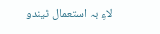لاءِ بہ استعمال ٿيندو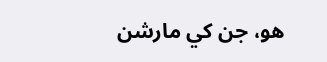هو، جن کي مارشن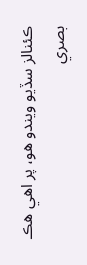ڪئنالز سڏيو ويندو هو، پر اهي هڪ بصري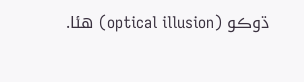ڌوڪو (optical illusion) هئا.